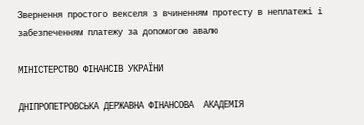Звернення простого векселя з вчиненням протесту в неплатежі і забезпеченням платежу за допомогою авалю

МІНІСТЕРСТВО ФІНАНСІВ УКРАЇНИ

ДНІПРОПЕТРОВСЬКА ДЕРЖАВНА ФІНАНСОВА  АКАДЕМІЯ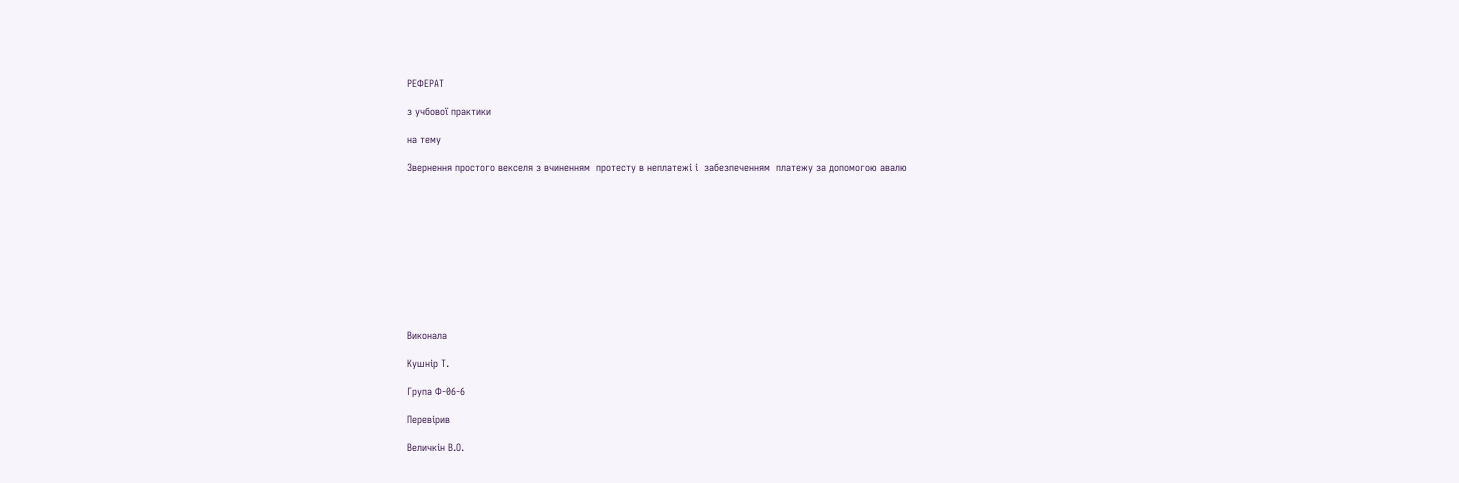РЕФЕРАТ

з учбової практики

на тему

Звернення простого векселя з вчиненням  протесту в неплатежі і  забезпеченням  платежу за допомогою авалю











Виконала

Кушнір Т.

Група Ф-06-6

Перевірив

Величкін В.О.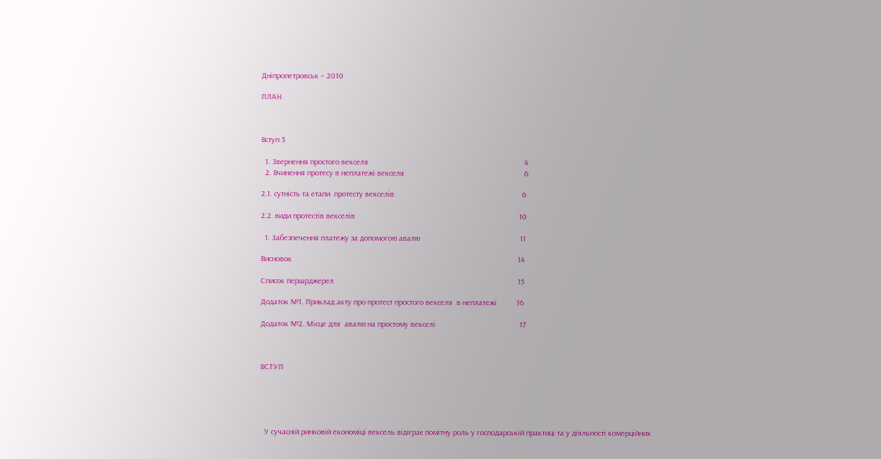Дніпропетровськ – 2010

ПЛАН



Вступ 3

  1. Звернення простого векселя                                                                              4
  2. Вчинення протесу в неплатежі векселя                                                            6

2.1. сутність та етапи  протесту векселів                                                                6

2.2. види протестів векселів                                                                                  10

  1. Забезпечення платежу за допомогою авалю                                                  11

Висновок                                                                                                                 14

Список першрджерел                                                                                            15

Додаток №1. Приклад акту про протест простого векселя  в неплатежі          16

Додаток №2. Місце для  авалю на простому векселі                                          17



ВСТУП





  У сучасній ринковій економіці вексель відіграє помітну роль у господарській практиці та у діяльності комерційних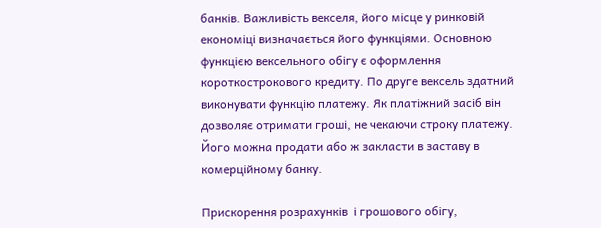банків. Важливість векселя, його місце у ринковій економіці визначається його функціями. Основною функцією вексельного обігу є оформлення короткострокового кредиту. По друге вексель здатний виконувати функцію платежу. Як платіжний засіб він дозволяє отримати гроші, не чекаючи строку платежу. Його можна продати або ж закласти в заставу в комерційному банку.

Прискорення розрахунків  і грошового обігу,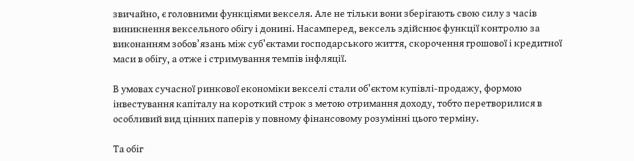звичайно, є головними функціями векселя. Але не тільки вони зберігають свою силу з часів виникнення вексельного обігу і донині. Насамперед, вексель здійснює функції контролю за виконанням зобов’язань між суб’єктами господарського життя, скорочення грошової і кредитної маси в обігу, а отже і стримування темпів інфляції.

В умовах сучасної ринкової економіки векселі стали об’єктом купівлі-продажу, формою інвестування капіталу на короткий строк з метою отримання доходу, тобто перетворилися в особливий вид цінних паперів у повному фінансовому розумінні цього терміну.

Та обіг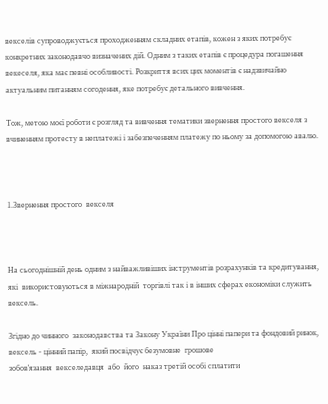векселів супроводжується проходженням складних етапів, кожен з яких потребує конкретних законодавчо визначених дій. Одним з таких етапів є процедура погашення векеселя, яка має певні особливості. Розкриття всих цих моментів є надзвичайно актуальним питанням согодення, яке потребує детального вивчення.

Тож, метою моєї роботи є розгляд та вивчення тематики звернення простого векселя з вчиненням протесту в неплатежі і забезпеченням платежу по ньому за допомогою авалю.



1.Звернення простого  векселя



На сьогоднішній день одним з найважливіших інструментів розрахунків та кредитування, які  використовуються в міжнародній  торгівлі так і в інших сферах економіки служить вексель.

Згідно до чинного  законодавства та Закону України Про цінні папери та фондовий ринок, вексель - цінний папір,  який посвідчує безумовне  грошове
зобов'язання  векселедавця  або  його  наказ третій особі сплатити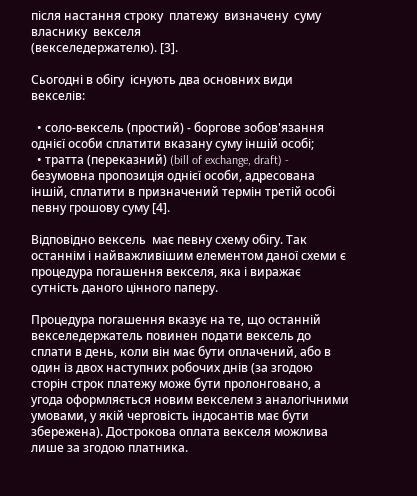після настання строку  платежу  визначену  суму  власнику  векселя
(векселедержателю). [3].

Сьогодні в обігу  існують два основних види векселів:

  • соло-вексель (простий) - боргове зобов'язання однієї особи сплатити вказану суму іншій особі;
  • тратта (переказний) (bill of exchange, draft) - безумовна пропозиція однієї особи, адресована іншій, сплатити в призначений термін третій особі певну грошову суму [4].

Відповідно вексель  має певну схему обігу. Так останнім і найважливішим елементом даної схеми є процедура погашення векселя, яка і виражає сутність даного цінного паперу.

Процедура погашення вказує на те, що останній векселедержатель повинен подати вексель до сплати в день, коли він має бути оплачений, або в один із двох наступних робочих днів (за згодою сторін строк платежу може бути пролонговано, а угода оформляється новим векселем з аналогічними умовами, у якій черговість індосантів має бути збережена). Дострокова оплата векселя можлива лише за згодою платника.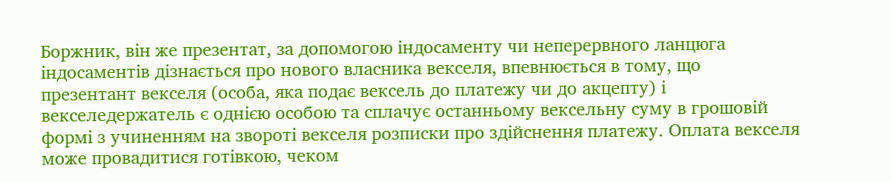Боржник, він же презентат, за допомогою індосаменту чи неперервного ланцюга індосаментів дізнається про нового власника векселя, впевнюється в тому, що презентант векселя (особа, яка подає вексель до платежу чи до акцепту) і векселедержатель є однією особою та сплачує останньому вексельну суму в грошовій формі з учиненням на звороті векселя розписки про здійснення платежу. Оплата векселя може провадитися готівкою, чеком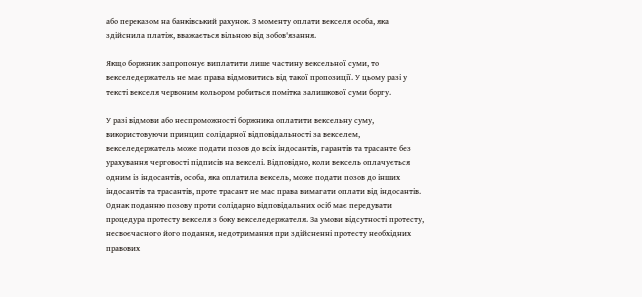або переказом на банківський рахунок. З моменту оплати векселя особа, яка здійснила платіж, вважається вільною від зобов'язання.

Якщо боржник запропонує виплатити лише частину вексельної суми, то векселедержатель не має права відмовитись від такої пропозиції. У цьому разі у тексті векселя червоним кольором робиться помітка залишкової суми боргу.

У разі відмови або неспроможності боржника оплатити вексельну суму, використовуючи принцип солідарної відповідальності за векселем, векселедержатель може подати позов до всіх індосантів, гарантів та трасанте без урахування черговості підписів на векселі. Відповідно, коли вексель оплачується одним із індосантів, особа, яка оплатила вексель, може подати позов до інших індосантів та трасантів, проте трасант не мас права вимагати оплати від індосантів. Однак поданню позову проти солідарно відповідальних осіб має передувати процедура протесту векселя з боку векселедержателя. За умови відсутності протесту, несвоєчасного його подання, недотримання при здійсненні протесту необхідних правових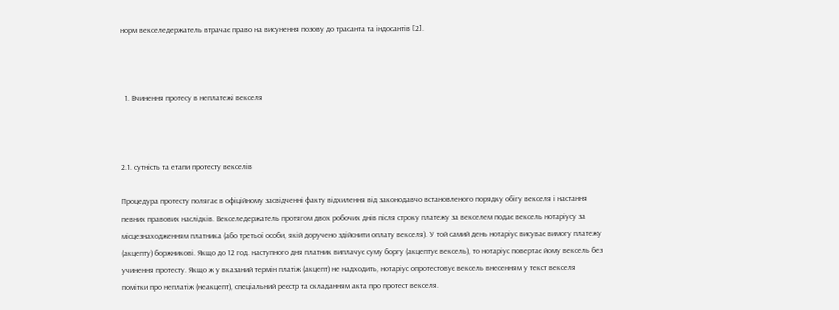норм векселедержатель втрачає право на висунення позову до трасанта та індосантів [2].



  1. Вчинення протесу в неплатежі векселя



2.1. сутність та етапи протесту векселів

Процедура протесту полягає в офіційному засвідченні факту відхилення від законодавчо встановленого порядку обігу векселя і настання певних правових наслідків. Векселедержатель протягом двох робочих днів після строку платежу за векселем подає вексель нотаріусу за місцезнаходженням платника (або третьої особи, якій доручено здійснити оплату векселя). У той самий день нотаріус висуває вимогу платежу (акцепту) боржникові. Якщо до 12 год. наступного дня платник виплачує суму боргу (акцептує вексель), то нотаріус повертає йому вексель без учинення протесту. Якщо ж у вказаний термін платіж (акцепт) не надходить, нотаріус опротестовує вексель внесенням у текст векселя помітки про неплатіж (неакцепт), спеціальний реєстр та складанням акта про протест векселя.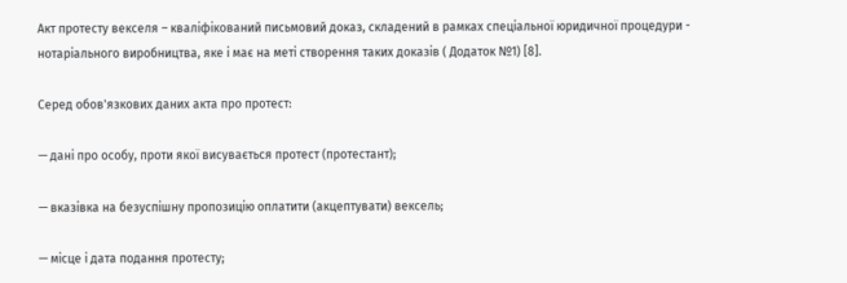Акт протесту векселя – кваліфікований письмовий доказ, складений в рамках спеціальної юридичної процедури - нотаріального виробництва, яке і має на меті створення таких доказів ( Додаток №1) [8].

Серед обов'язкових даних акта про протест:

— дані про особу, проти якої висувається протест (протестант);

— вказівка на безуспішну пропозицію оплатити (акцептувати) вексель;

— місце і дата подання протесту;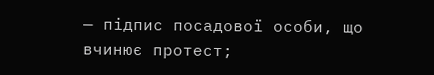— підпис посадової особи, що вчинює протест;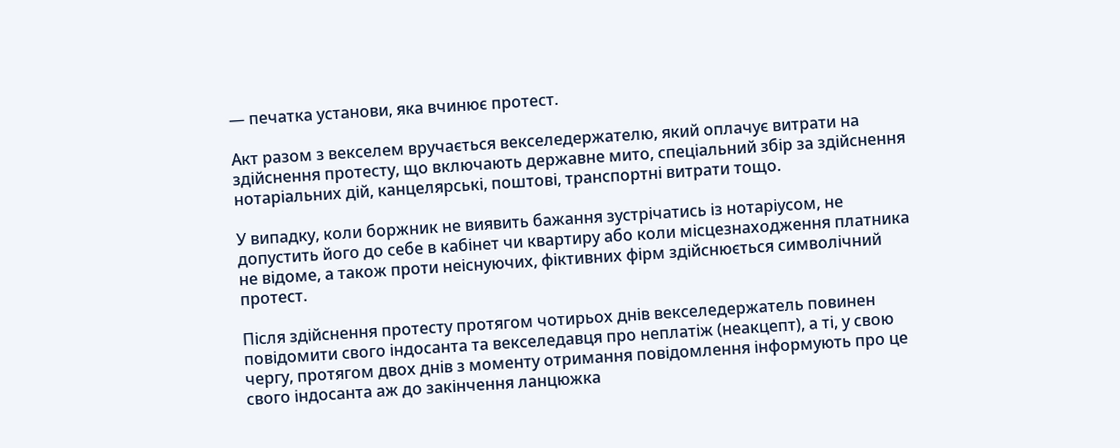— печатка установи, яка вчинює протест.

Акт разом з векселем вручається векселедержателю, який оплачує витрати на здійснення протесту, що включають державне мито, спеціальний збір за здійснення нотаріальних дій, канцелярські, поштові, транспортні витрати тощо.

У випадку, коли боржник не виявить бажання зустрічатись із нотаріусом, не допустить його до себе в кабінет чи квартиру або коли місцезнаходження платника не відоме, а також проти неіснуючих, фіктивних фірм здійснюється символічний протест.

Після здійснення протесту протягом чотирьох днів векселедержатель повинен повідомити свого індосанта та векселедавця про неплатіж (неакцепт), а ті, у свою чергу, протягом двох днів з моменту отримання повідомлення інформують про це свого індосанта аж до закінчення ланцюжка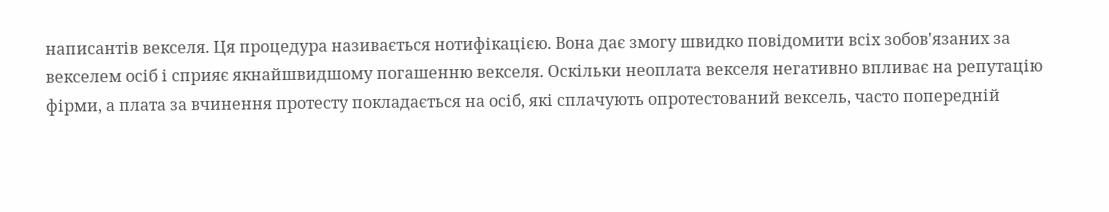написантів векселя. Ця процедура називається нотифікацією. Вона дає змогу швидко повідомити всіх зобов'язаних за векселем осіб і сприяє якнайшвидшому погашенню векселя. Оскільки неоплата векселя негативно впливає на репутацію фірми, а плата за вчинення протесту покладається на осіб, які сплачують опротестований вексель, часто попередній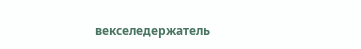векселедержатель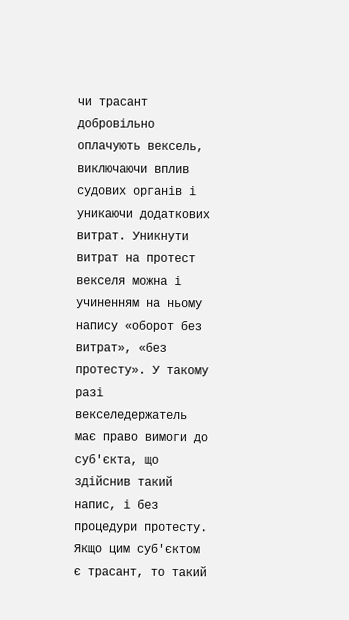чи трасант добровільно оплачують вексель, виключаючи вплив судових органів і уникаючи додаткових витрат. Уникнути витрат на протест векселя можна і учиненням на ньому напису «оборот без витрат», «без протесту». У такому разі векселедержатель має право вимоги до суб'єкта, що здійснив такий напис, і без процедури протесту. Якщо цим суб'єктом є трасант, то такий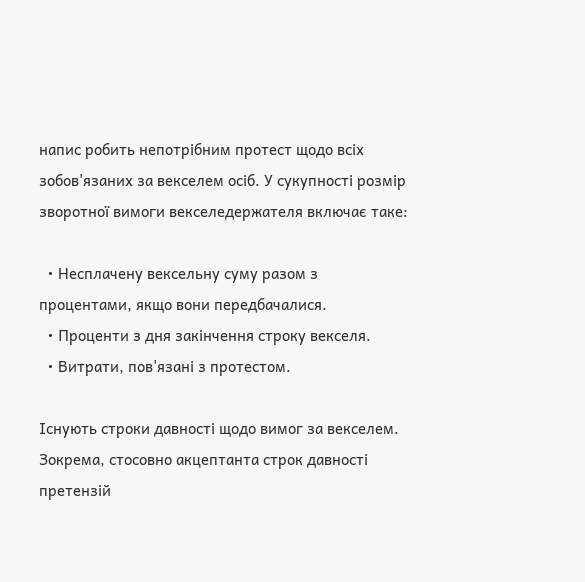напис робить непотрібним протест щодо всіх зобов'язаних за векселем осіб. У сукупності розмір зворотної вимоги векселедержателя включає таке:

  • Несплачену вексельну суму разом з процентами, якщо вони передбачалися.
  • Проценти з дня закінчення строку векселя.
  • Витрати, пов'язані з протестом.

Існують строки давності щодо вимог за векселем. Зокрема, стосовно акцептанта строк давності претензій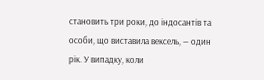становить три роки, до індосантів та особи, що виставила вексель, — один рік. У випадку, коли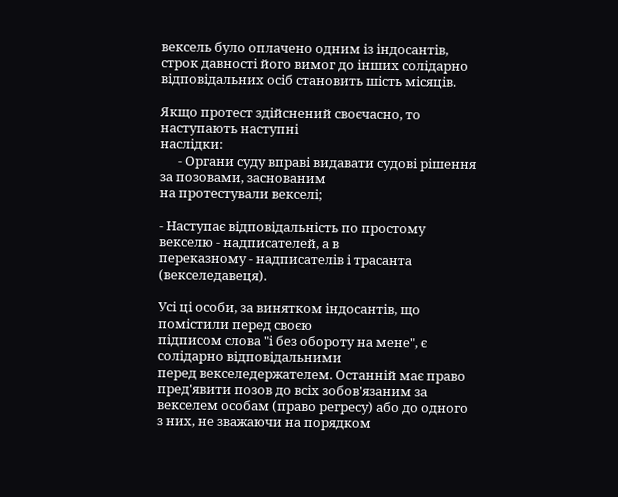вексель було оплачено одним із індосантів, строк давності його вимог до інших солідарно відповідальних осіб становить шість місяців.

Якщо протест здійснений своєчасно, то наступають наступні
наслідки:
      - Органи суду вправі видавати судові рішення за позовами, заснованим
на протестували векселі;

- Наступає відповідальність по простому векселю - надписателей, а в
переказному - надписателів і трасанта (векселедавеця).

Усі ці особи, за винятком індосантів, що помістили перед своєю
підписом слова "і без обороту на мене", є солідарно відповідальними
перед векселедержателем. Останній має право пред'явити позов до всіх зобов'язаним за векселем особам (право регресу) або до одного з них, не зважаючи на порядком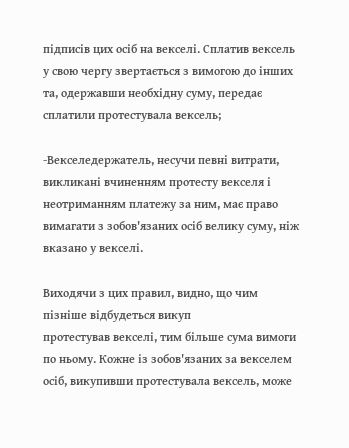підписів цих осіб на векселі. Сплатив вексель у свою чергу звертається з вимогою до інших та, одержавши необхідну суму, передає сплатили протестувала вексель;

-Векселедержатель, несучи певні витрати, викликані вчиненням протесту векселя і неотриманням платежу за ним, має право вимагати з зобов'язаних осіб велику суму, ніж вказано у векселі.

Виходячи з цих правил, видно, що чим пізніше відбудеться викуп
протестував векселі, тим більше сума вимоги по ньому. Кожне із зобов'язаних за векселем осіб, викупивши протестувала вексель, може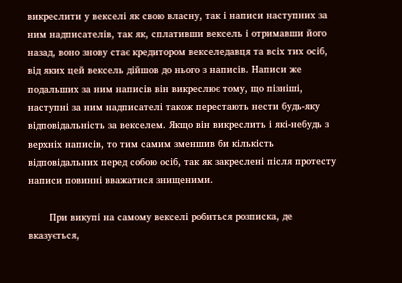викреслити у векселі як свою власну, так і написи наступних за ним надписателів, так як, сплативши вексель і отримавши його назад, воно знову стає кредитором векселедавця та всіх тих осіб, від яких цей вексель дійшов до нього з написів. Написи же подальших за ним написів він викреслює тому, що пізніші, наступні за ним надписателі також перестають нести будь-яку відповідальність за векселем. Якщо він викреслить і які-небудь з верхніх написів, то тим самим зменшив би кількість відповідальних перед собою осіб, так як закреслені після протесту написи повинні вважатися знищеними.

       При викупі на самому векселі робиться розписка, де вказується,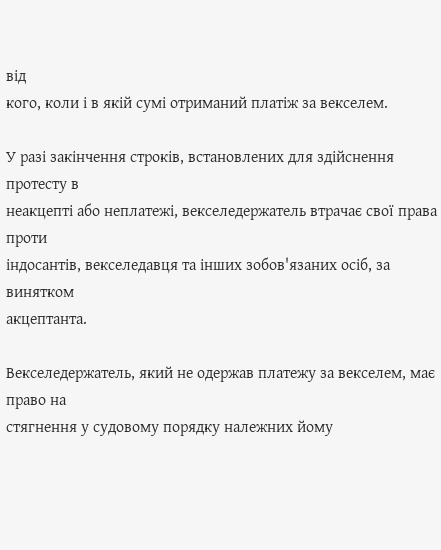від
кого, коли і в якій сумі отриманий платіж за векселем.

У разі закінчення строків, встановлених для здійснення протесту в
неакцепті або неплатежі, векселедержатель втрачає свої права проти
індосантів, векселедавця та інших зобов'язаних осіб, за винятком
акцептанта.

Векселедержатель, який не одержав платежу за векселем, має право на
стягнення у судовому порядку належних йому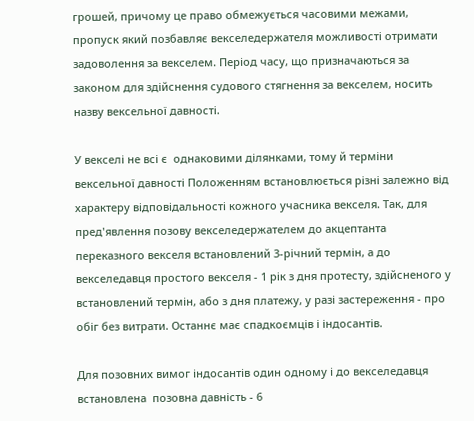грошей, причому це право обмежується часовими межами, пропуск який позбавляє векселедержателя можливості отримати задоволення за векселем. Період часу, що призначаються за законом для здійснення судового стягнення за векселем, носить назву вексельної давності.

У векселі не всі є  однаковими ділянками, тому й терміни
вексельної давності Положенням встановлюється різні залежно від характеру відповідальності кожного учасника векселя. Так, для пред'явлення позову векселедержателем до акцептанта переказного векселя встановлений 3-річний термін, а до векселедавця простого векселя - 1 рік з дня протесту, здійсненого у встановлений термін, або з дня платежу, у разі застереження - про обіг без витрати. Останнє має спадкоємців і індосантів.

Для позовних вимог індосантів один одному і до векселедавця встановлена  позовна давність - 6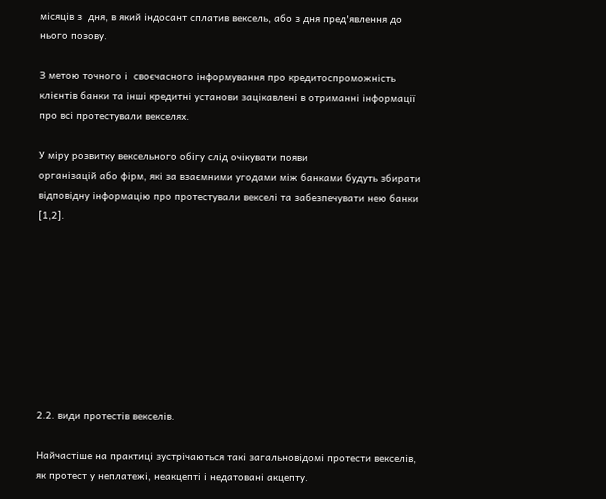місяців з  дня, в який індосант сплатив вексель, або з дня пред'явлення до нього позову.

З метою точного і  своєчасного інформування про кредитоспроможність
клієнтів банки та інші кредитні установи зацікавлені в отриманні інформації про всі протестували векселях.

У міру розвитку вексельного обігу слід очікувати появи
організацій або фірм, які за взаємними угодами між банками будуть збирати відповідну інформацію про протестували векселі та забезпечувати нею банки [1,2].









2.2. види протестів векселів.

Найчастіше на практиці зустрічаються такі загальновідомі протести векселів, як протест у неплатежі, неакцепті і недатовані акцепту.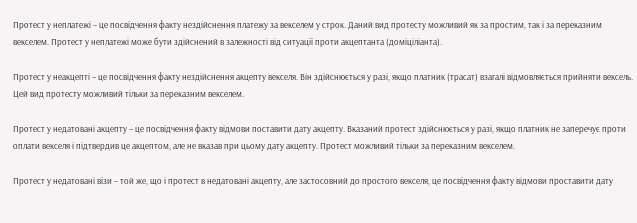Протест у неплатежі – це посвідчення факту нездійснення платежу за векселем у строк. Даний вид протесту можливий як за простим, так і за переказним векселем. Протест у неплатежі може бути здійснений в залежності від ситуації проти акцептанта (доміціліанта).

Протест у неакцепті – це посвідчення факту нездійснення акцепту векселя. Він здійснюється у разі, якщо платник (трасат) взагалі відмовляється прийняти вексель. Цей вид протесту можливий тільки за переказним векселем.

Протест у недатовані акцепту – це посвідчення факту відмови поставити дату акцепту. Вказаний протест здійснюється у разі, якщо платник не заперечує проти оплати векселя і підтвердив це акцептом, але не вказав при цьому дату акцепту. Протест можливий тільки за переказним векселем.

Протест у недатовані візи – той же, що і протест в недатовані акцепту, але застосовний до простого векселя, це посвідчення факту відмови проставити дату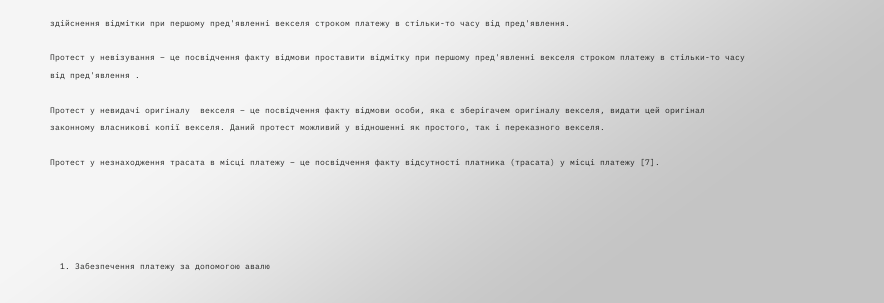здійснення відмітки при першому пред'явленні векселя строком платежу в стільки-то часу від пред'явлення.

Протест у невізування – це посвідчення факту відмови проставити відмітку при першому пред'явленні векселя строком платежу в стільки-то часу від пред'явлення .

Протест у невидачі оригіналу  векселя – це посвідчення факту відмови особи, яка є зберігачем оригіналу векселя, видати цей оригінал законному власникові копії векселя. Даний протест можливий у відношенні як простого, так і переказного векселя.

Протест у незнаходження трасата в місці платежу – це посвідчення факту відсутності платника (трасата) у місці платежу [7].





  1. Забезпечення платежу за допомогою авалю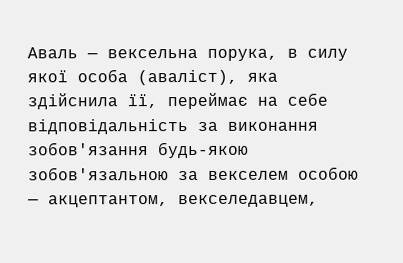Аваль — вексельна порука, в силу якої особа (аваліст), яка здійснила її, переймає на себе відповідальність за виконання зобов'язання будь-якою зобов'язальною за векселем особою — акцептантом, векселедавцем,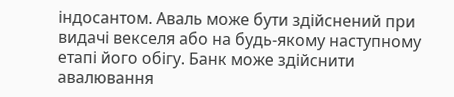індосантом. Аваль може бути здійснений при видачі векселя або на будь-якому наступному етапі його обігу. Банк може здійснити авалювання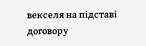векселя на підставі договору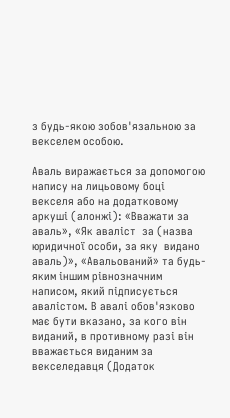з будь-якою зобов'язальною за векселем особою.

Аваль виражається за допомогою напису на лицьовому боці векселя або на додатковому аркуші (алонжі): «Вважати за аваль», «Як аваліст  за (назва юридичної особи, за яку  видано аваль)», «Авальований» та будь-яким іншим рівнозначним написом, який підписується авалістом. В авалі обов'язково має бути вказано, за кого він виданий, в противному разі він вважається виданим за векселедавця (Додаток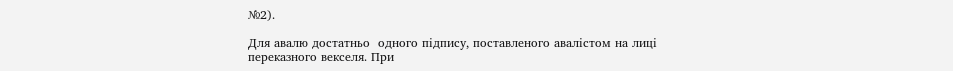№2).

Для авалю достатньо  одного підпису, поставленого авалістом на лиці переказного векселя. При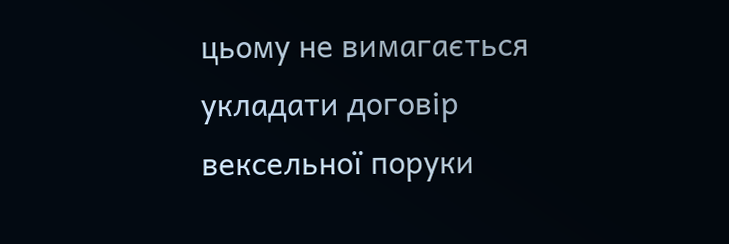цьому не вимагається укладати договір вексельної поруки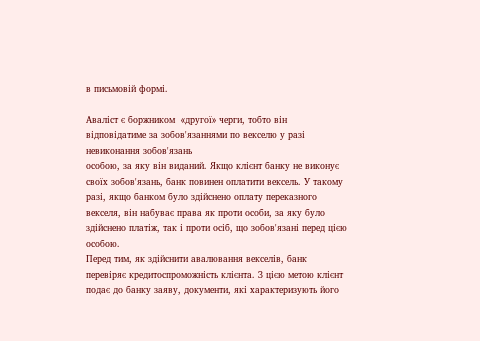в письмовій формі.

Аваліст є боржником  «другої» черги, тобто він відповідатиме за зобов'язаннями по векселю у разі невиконання зобов'язань
особою, за яку він виданий. Якщо клієнт банку не виконує своїх зобов'язань, банк повинен оплатити вексель. У такому разі, якщо банком було здійснено оплату переказного векселя, він набуває права як проти особи, за яку було здійснено платіж, так і проти осіб, що зобов'язані перед цією особою.
Перед тим, як здійснити авалювання векселів, банк перевіряє кредитоспроможність клієнта. З цією метою клієнт подає до банку заяву, документи, які характеризують його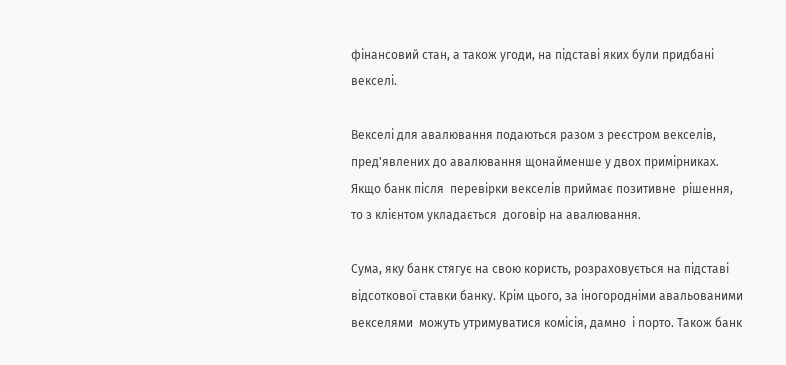фінансовий стан, а також угоди, на підставі яких були придбані векселі.

Векселі для авалювання подаються разом з реєстром векселів, пред'явлених до авалювання щонайменше у двох примірниках. Якщо банк після  перевірки векселів приймає позитивне  рішення, то з клієнтом укладається  договір на авалювання.

Сума, яку банк стягує на свою користь, розраховується на підставі відсоткової ставки банку. Крім цього, за іногородніми авальованими векселями  можуть утримуватися комісія, дамно  і порто. Також банк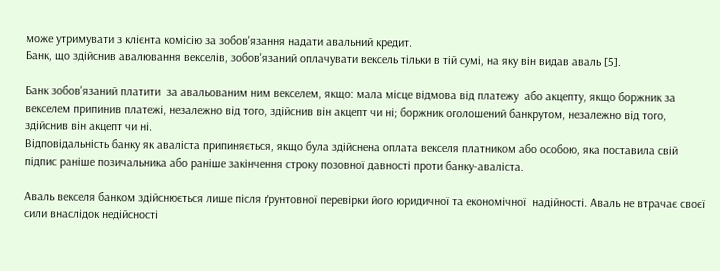може утримувати з клієнта комісію за зобов'язання надати авальний кредит.
Банк, що здійснив авалювання векселів, зобов'язаний оплачувати вексель тільки в тій сумі, на яку він видав аваль [5].

Банк зобов'язаний платити  за авальованим ним векселем, якщо: мала місце відмова від платежу  або акцепту, якщо боржник за векселем припинив платежі, незалежно від того, здійснив він акцепт чи ні; боржник оголошений банкрутом, незалежно від того, здійснив він акцепт чи ні.
Відповідальність банку як аваліста припиняється, якщо була здійснена оплата векселя платником або особою, яка поставила свій підпис раніше позичальника або раніше закінчення строку позовної давності проти банку-аваліста.

Аваль векселя банком здійснюється лише після ґрунтовної перевірки його юридичної та економічної  надійності. Аваль не втрачає своєї  сили внаслідок недійсності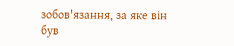зобов'язання, за яке він був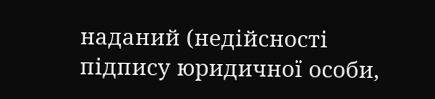наданий (недійсності підпису юридичної особи,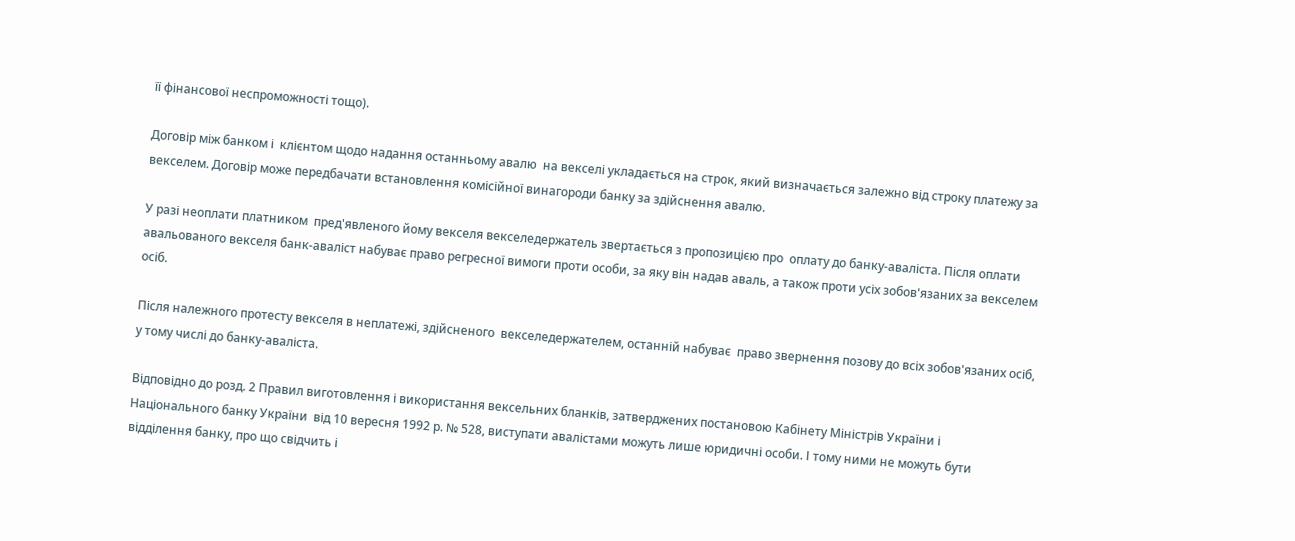її фінансової неспроможності тощо).

Договір між банком і  клієнтом щодо надання останньому авалю  на векселі укладається на строк, який визначається залежно від строку платежу за векселем. Договір може передбачати встановлення комісійної винагороди банку за здійснення авалю.

У разі неоплати платником  пред'явленого йому векселя векселедержатель звертається з пропозицією про  оплату до банку-аваліста. Після оплати авальованого векселя банк-аваліст набуває право регресної вимоги проти особи, за яку він надав аваль, а також проти усіх зобов'язаних за векселем осіб.

Після належного протесту векселя в неплатежі, здійсненого  векселедержателем, останній набуває  право звернення позову до всіх зобов'язаних осіб, у тому числі до банку-аваліста.

Відповідно до розд. 2 Правил виготовлення і використання вексельних бланків, затверджених постановою Кабінету Міністрів України і  Національного банку України  від 10 вересня 1992 р. № 528, виступати авалістами можуть лише юридичні особи. І тому ними не можуть бути відділення банку, про що свідчить і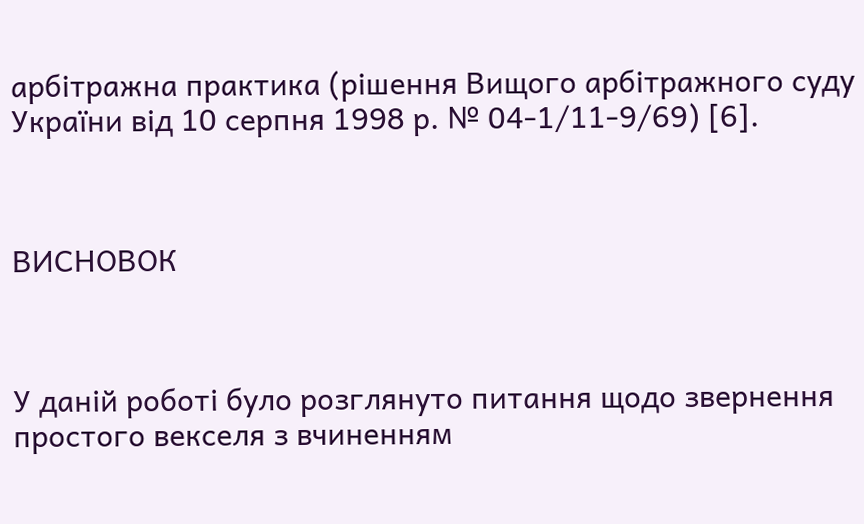арбітражна практика (рішення Вищого арбітражного суду України від 10 серпня 1998 р. № 04-1/11-9/69) [6].



ВИСНОВОК



У даній роботі було розглянуто питання щодо звернення простого векселя з вчиненням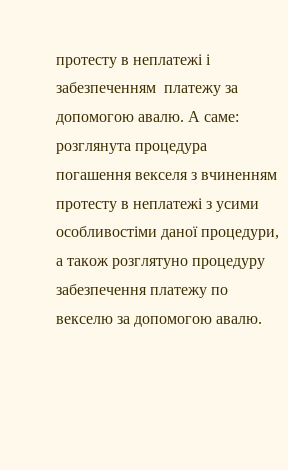протесту в неплатежі і  забезпеченням  платежу за допомогою авалю. А саме: розглянута процедура погашення векселя з вчиненням протесту в неплатежі з усими особливостіми даної процедури, а також розглятуно процедуру забезпечення платежу по векселю за допомогою авалю.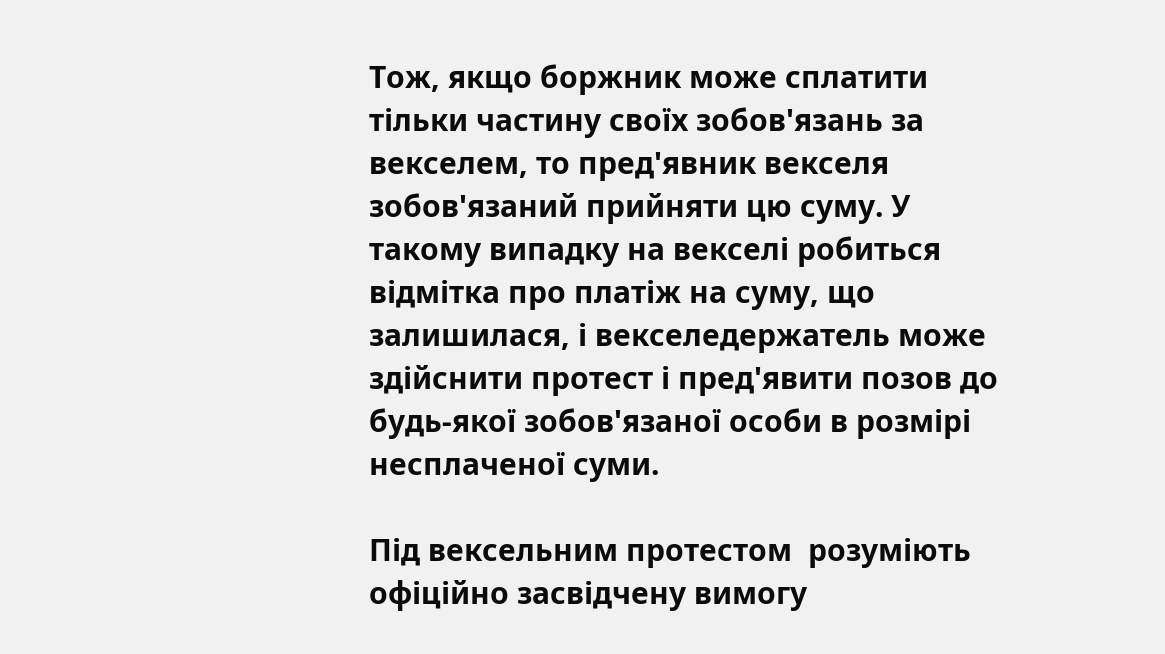Тож, якщо боржник може сплатити тільки частину своїх зобов'язань за векселем, то пред'явник векселя зобов'язаний прийняти цю суму. У такому випадку на векселі робиться відмітка про платіж на суму, що залишилася, і векселедержатель може здійснити протест і пред'явити позов до будь-якої зобов'язаної особи в розмірі несплаченої суми.

Під вексельним протестом  розуміють офіційно засвідчену вимогу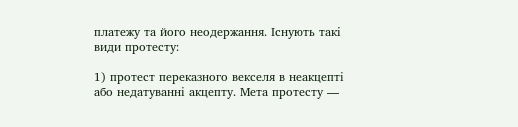платежу та його неодержання. Існують такі види протесту:

1) протест переказного векселя в неакцепті або недатуванні акцепту. Мета протесту —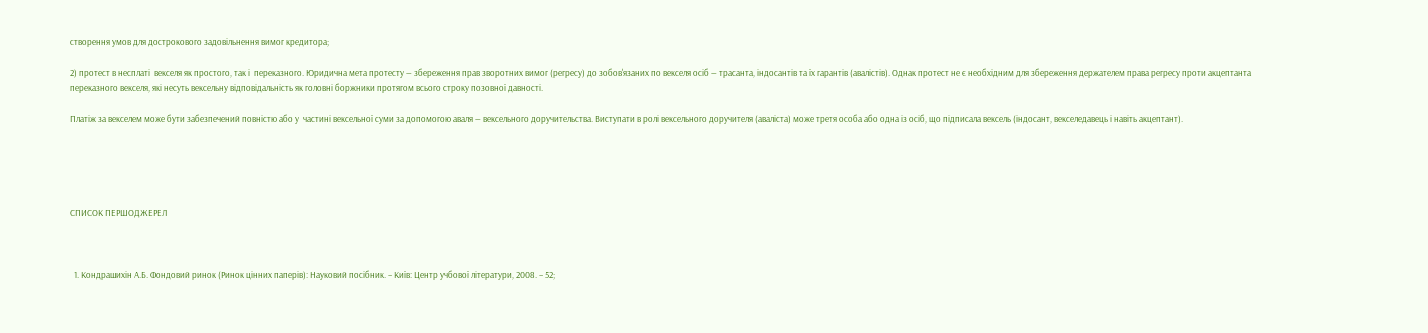створення умов для дострокового задовільнення вимог кредитора;

2) протест в несплаті  векселя як простого, так і  переказного. Юридична мета протесту — збереження прав зворотних вимог (регресу) до зобов'язаних по векселя осіб — трасанта, індосантів та їх гарантів (авалістів). Однак протест не є необхідним для збереження держателем права регресу проти акцептанта переказного векселя, які несуть вексельну відповідальність як головні боржники протягом всього строку позовної давності.

Платіж за векселем може бути забезпечений повністю або у  частині вексельної суми за допомогою аваля — вексельного доручительства. Виступати в ролі вексельного доручителя (аваліста) може третя особа або одна із осіб, що підписала вексель (індосант, векселедавець і навіть акцептант).





СПИСОК ПЕРШОДЖЕРЕЛ



  1. Кондрашихін А.Б. Фондовий ринок (Ринок цінних паперів): Науковий посібник. – Київ: Центр учбової літератури, 2008. – 52;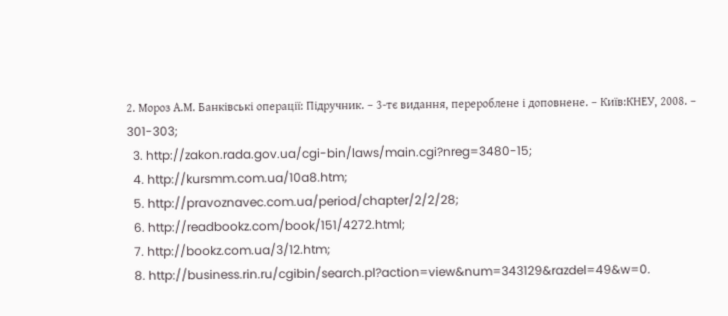2. Мороз А.М. Банківські операції: Підручник. – 3-тє видання, перероблене і доповнене. – Київ:КНЕУ, 2008. – 301-303;
  3. http://zakon.rada.gov.ua/cgi-bin/laws/main.cgi?nreg=3480-15;
  4. http://kursmm.com.ua/10a8.htm;
  5. http://pravoznavec.com.ua/period/chapter/2/2/28;
  6. http://readbookz.com/book/151/4272.html;
  7. http://bookz.com.ua/3/12.htm;
  8. http://business.rin.ru/cgibin/search.pl?action=view&num=343129&razdel=49&w=0.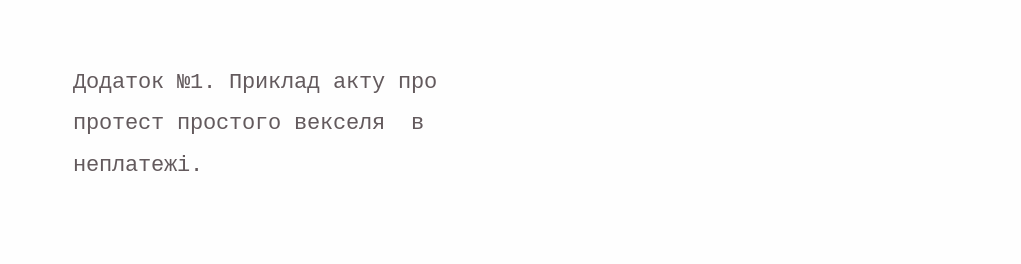Додаток №1. Приклад акту про протест простого векселя  в неплатежі.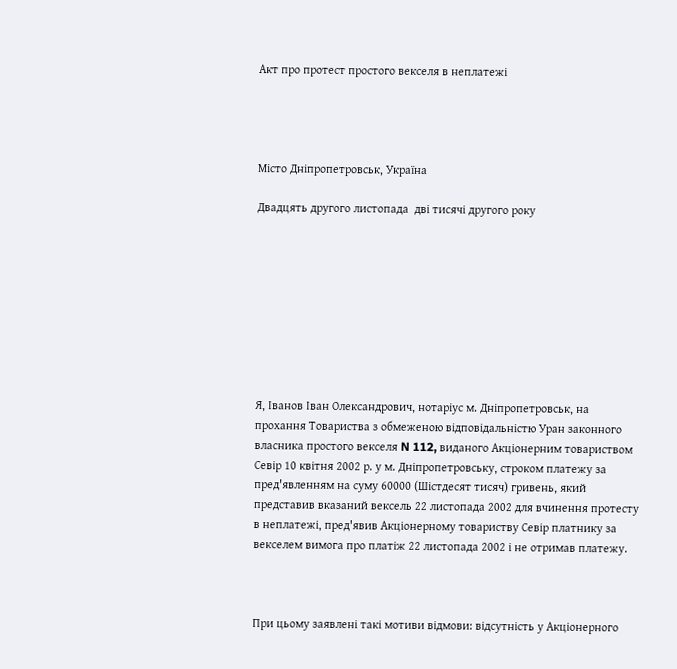Акт про протест простого векселя в неплатежі




Місто Дніпропетровськ, Україна

Двадцять другого листопада  дві тисячі другого року









Я, Іванов Іван Олександрович, нотаріус м. Дніпропетровськ, на прохання Товариства з обмеженою відповідальністю Уран законного власника простого векселя N 112, виданого Акціонерним товариством Севір 10 квітня 2002 р. у м. Дніпропетровську, строком платежу за пред'явленням на суму 60000 (Шістдесят тисяч) гривень, який представив вказаний вексель 22 листопада 2002 для вчинення протесту в неплатежі, пред'явив Акціонерному товариству Севір платнику за векселем вимога про платіж 22 листопада 2002 і не отримав платежу.



При цьому заявлені такі мотиви відмови: відсутність у Акціонерного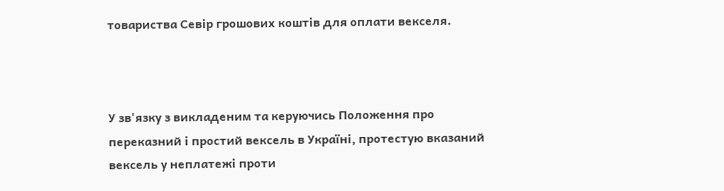товариства Севір грошових коштів для оплати векселя.



У зв'язку з викладеним та керуючись Положення про переказний і простий вексель в Україні, протестую вказаний вексель у неплатежі проти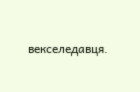векселедавця.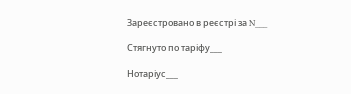Зареєстровано в реєстрі за N___

Стягнуто по таріфу___

Нотаріус___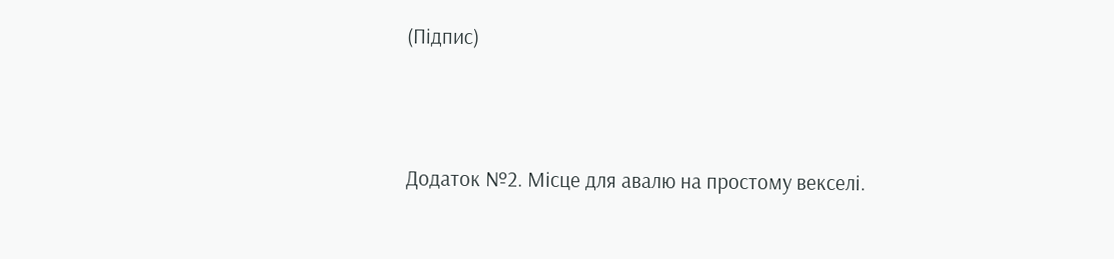(Підпис)



Додаток №2. Місце для авалю на простому векселі.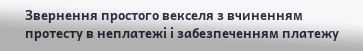Звернення простого векселя з вчиненням протесту в неплатежі і забезпеченням платежу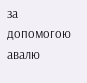за допомогою авалю